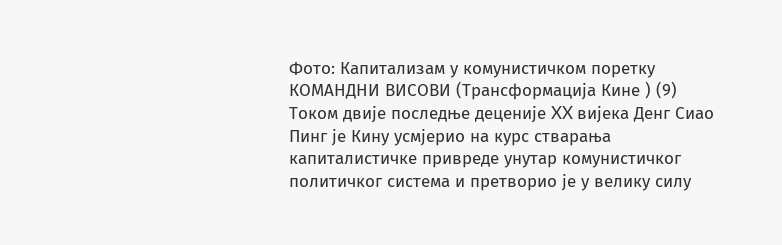Фото: Капитализам у комунистичком поретку
КОМAНДНИ ВИСОВИ (Трансформација Кине ) (9)
Током двије последње деценије XX вијека Денг Сиао Пинг је Кину усмјерио на курс стварања капиталистичке привреде унутар комунистичког политичког система и претворио је у велику силу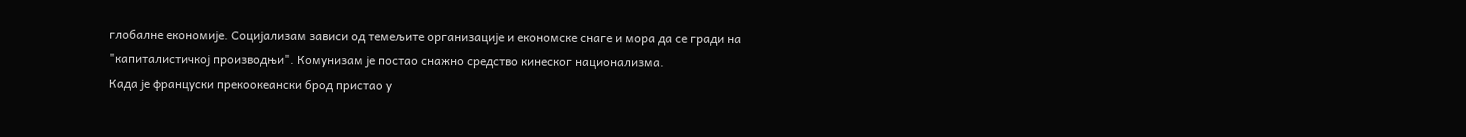глобалне економије. Социјализам зависи од темељите организације и економске снаге и мора да се гради на "капиталистичкој производњи". Комунизам је постао снажно средство кинеског национализма.
Када је француски прекоокеански брод пристао у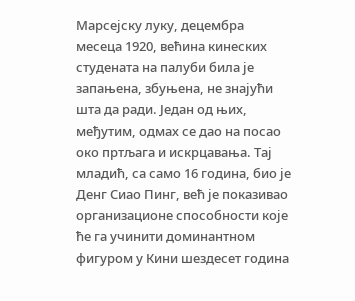Марсејску луку, децембра месеца 1920, већина кинеских студената на палуби била је запањена, збуњена, не знајући шта да ради. Један од њих, међутим, одмах се дао на посао око пртљага и искрцавања. Тај младић, са само 16 година, био је Денг Сиао Пинг, већ је показивао организационе способности које ће га учинити доминантном фигуром у Кини шездесет година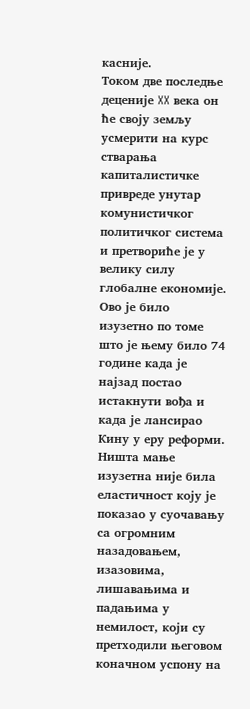касније.
Током две последње деценије XX века он ће своју земљу усмерити на курс стварања капиталистичке привреде унутар комунистичког политичког система и претвориће је у велику силу глобалне економије. Ово је било изузетно по томе што је њему било 74 године када је најзад постао истакнути вођа и када је лансирао Кину у еру реформи. Ништа мање изузетна није била еластичност коју је показао у суочавању са огромним назадовањем, изазовима, лишавањима и падањима у немилост, који су претходили његовом коначном успону на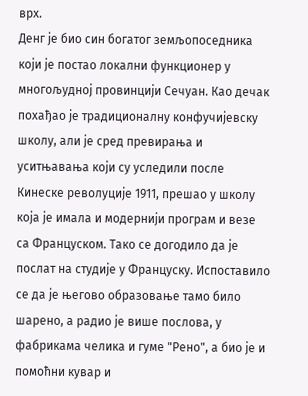врх.
Денг је био син богатог земљопоседника који је постао локални функционер у многољудној провинцији Сечуан. Као дечак похађао је традиционалну конфучијевску школу, али је сред превирања и уситњавања који су уследили после Кинеске револуције 1911, прешао у школу која је имала и модернији програм и везе са Француском. Тако се догодило да је послат на студије у Француску. Испоставило се да је његово образовање тамо било шарено, а радио је више послова, у фабрикама челика и гуме "Рено", а био је и помоћни кувар и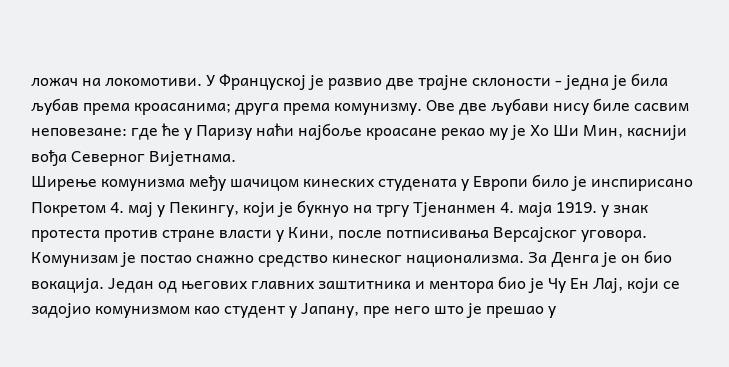ложач на локомотиви. У Француској је развио две трајне склоности - једна је била љубав према кроасанима; друга према комунизму. Ове две љубави нису биле сасвим неповезане: где ће у Паризу наћи најбоље кроасане рекао му је Хо Ши Мин, каснији вођа Северног Вијетнама.
Ширење комунизма међу шачицом кинеских студената у Европи било је инспирисано Покретом 4. мај у Пекингу, који је букнуо на тргу Тјенанмен 4. маја 1919. у знак протеста против стране власти у Кини, после потписивања Версајског уговора. Комунизам је постао снажно средство кинеског национализма. За Денга је он био вокација. Један од његових главних заштитника и ментора био је Чу Ен Лај, који се задојио комунизмом као студент у Јапану, пре него што је прешао у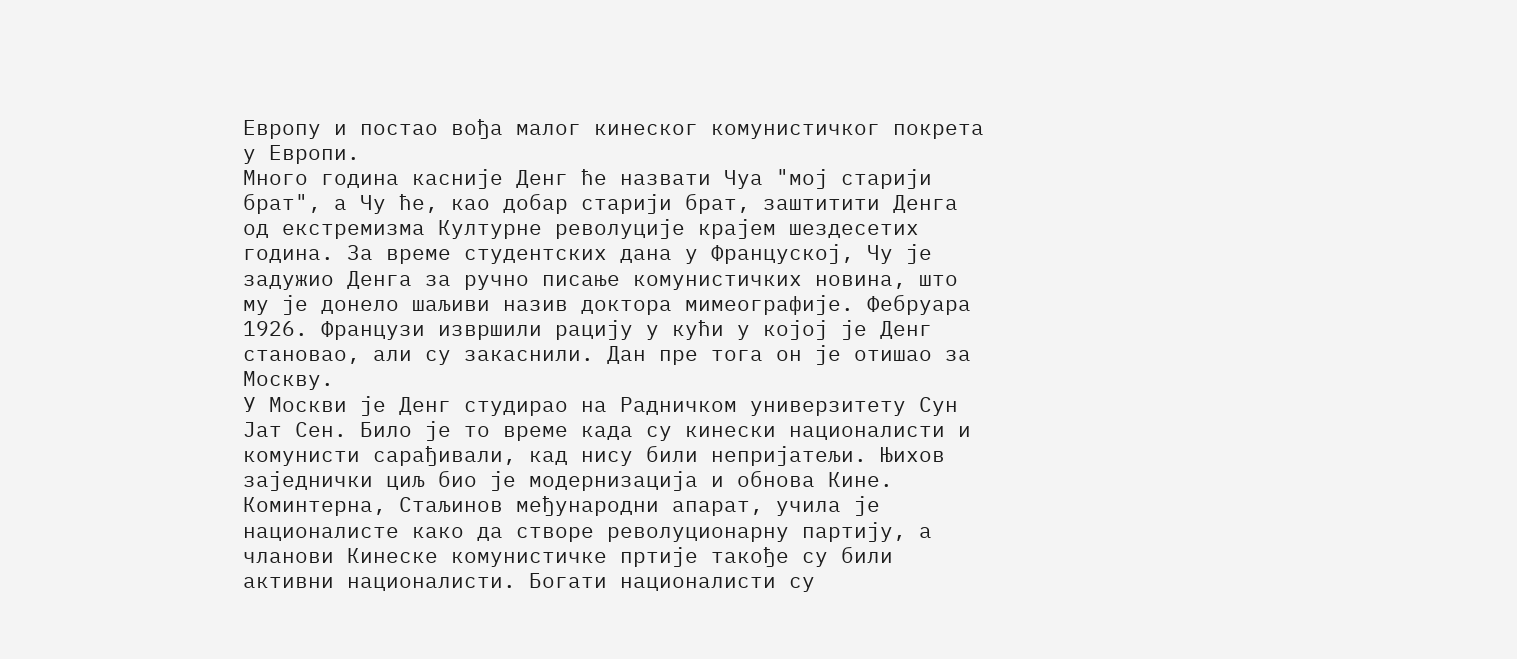Европу и постао вођа малог кинеског комунистичког покрета у Европи.
Много година касније Денг ће назвати Чуа "мој старији брат", а Чу ће, као добар старији брат, заштитити Денга од екстремизма Културне револуције крајем шездесетих година. За време студентских дана у Француској, Чу је задужио Денга за ручно писање комунистичких новина, што му је донело шаљиви назив доктора мимеографије. Фебруара 1926. Французи извршили рацију у кући у којој је Денг становао, али су закаснили. Дан пре тога он је отишао за Москву.
У Москви је Денг студирао на Радничком универзитету Сун Јат Сен. Било је то време када су кинески националисти и комунисти сарађивали, кад нису били непријатељи. Њихов заједнички циљ био је модернизација и обнова Кине. Коминтерна, Стаљинов међународни апарат, учила је националисте како да створе револуционарну партију, а чланови Кинеске комунистичке пртије такође су били активни националисти. Богати националисти су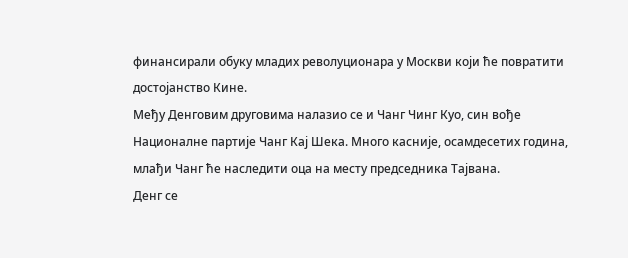финансирали обуку младих револуционара у Москви који ће повратити достојанство Кине.
Међу Денговим друговима налазио се и Чанг Чинг Куо, син вође Националне партије Чанг Кај Шека. Много касније, осамдесетих година, млађи Чанг ће наследити оца на месту председника Тајвана.
Денг се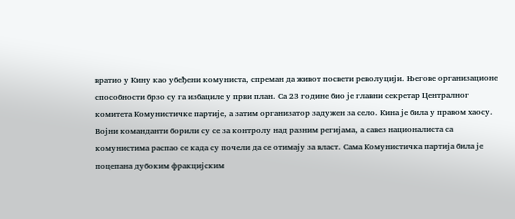вратио у Кину као убеђени комуниста, спреман да живот посвети револуцији. Његове организационе способности брзо су га избациле у први план. Са 23 године био је главни секретар Централног комитета Комунистичке партије, а затим организатор задужен за село. Кина је била у правом хаосу. Војни команданти борили су се за контролу над разним регијама, а савез националиста са комунистима распао се када су почели да се отимају за власт. Сама Комунистичка партија била је поцепана дубоким фракцијским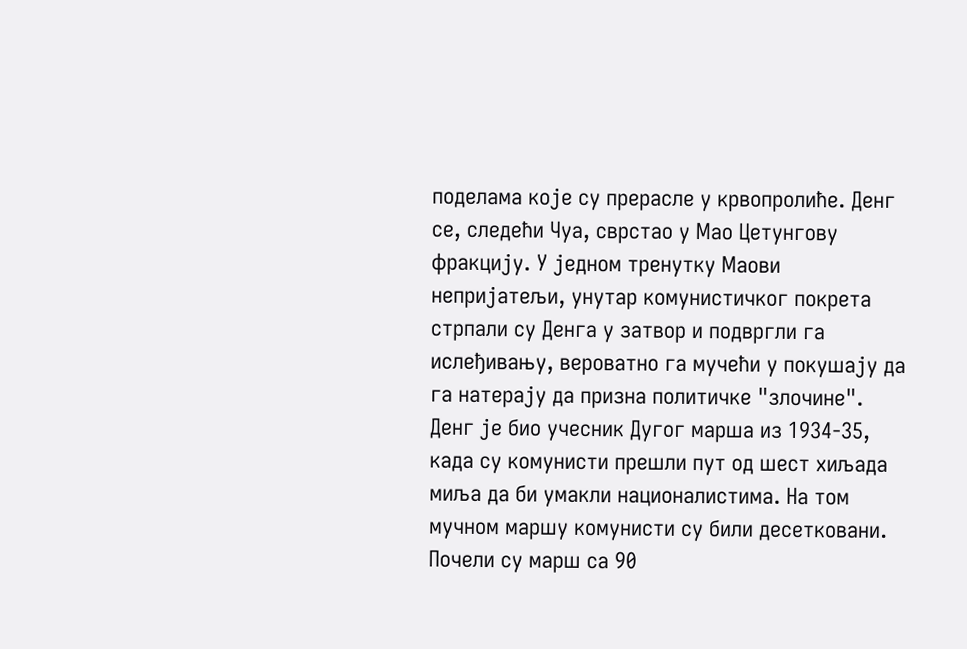поделама које су прерасле у крвопролиће. Денг се, следећи Чуа, сврстао у Мао Цетунгову фракцију. У једном тренутку Маови непријатељи, унутар комунистичког покрета стрпали су Денга у затвор и подвргли га ислеђивању, вероватно га мучећи у покушају да га натерају да призна политичке "злочине".
Денг је био учесник Дугог марша из 1934-35, када су комунисти прешли пут од шест хиљада миља да би умакли националистима. На том мучном маршу комунисти су били десетковани. Почели су марш са 90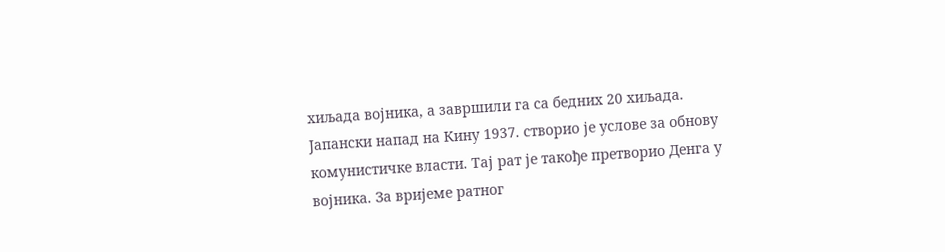хиљада војника, а завршили га са бедних 20 хиљада.
Јапански напад на Кину 1937. створио је услове за обнову комунистичке власти. Тај рат је такође претворио Денга у војника. За вријеме ратног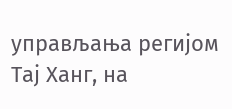управљања регијом Тај Ханг, на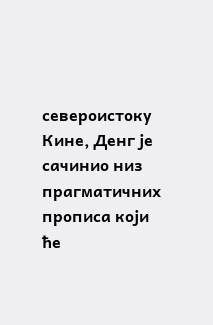североистоку Кине, Денг је сачинио низ прагматичних прописа који ће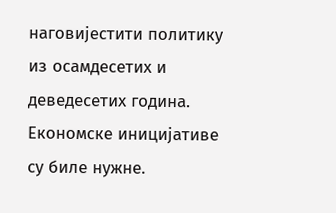наговијестити политику из осамдесетих и деведесетих година. Економске иницијативе су биле нужне.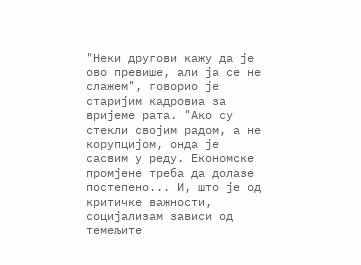"Неки другови кажу да је ово превише, али ја се не слажем", говорио је старијим кадровиа за вријеме рата. "Aко су стекли својим радом, а не корупцијом, онда је сасвим у реду. Економске промјене треба да долазе постепено... И, што је од критичке важности, социјализам зависи од темељите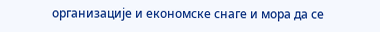организације и економске снаге и мора да се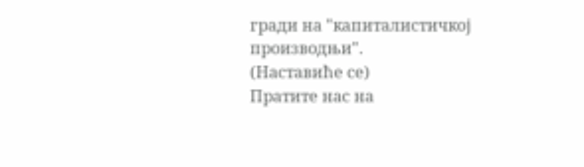гради на "капиталистичкој производњи".
(Наставиће се)
Пратите нас на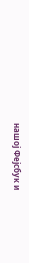нашој Фејсбук и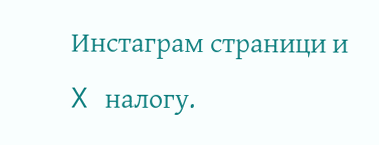Инстаграм страници и X налогу.